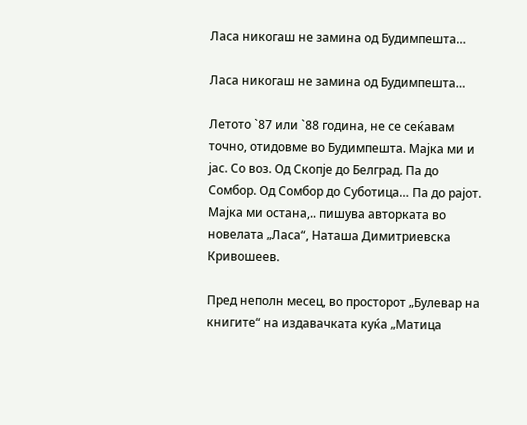Ласа никогаш не замина од Будимпешта…

Ласа никогаш не замина од Будимпешта…

Летото `87 или `88 година, не се сеќавам точно, отидовме во Будимпешта. Мајка ми и јас. Со воз. Од Скопје до Белград. Па до Сомбор. Од Сомбор до Суботица… Па до рајот. Мајка ми остана,.. пишува авторката во новелата „Ласа“, Наташа Димитриевска Кривошеев.

Пред неполн месец, во просторот „Булевар на книгите“ на издавачката куќа „Матица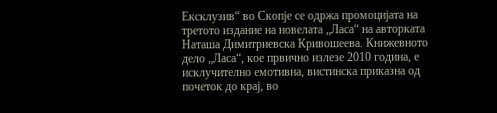Ексклузив“ во Скопје се одржа промоцијата на третото издание на новелата „Ласа“ на авторката Наташа Димитриевска Кривошеевa. Книжевното дело „Ласа“, кое првично излезе 2010 година, е исклучително емотивна, вистинска приказна од почеток до крај, во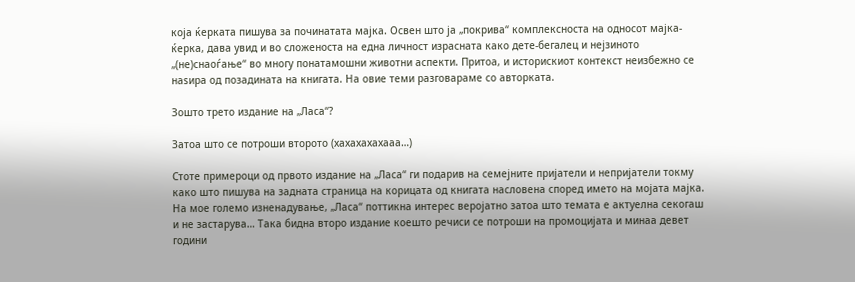која ќерката пишува за починатата мајка. Освен што ја „покрива“ комплексноста на односот мајка-ќерка, дава увид и во сложеноста на една личност израсната како дете-бегалец и нејзиното „(не)снаоѓање“ во многу понатамошни животни аспекти. Притоа, и историскиот контекст неизбежно се наѕира од позадината на книгата. На овие теми разговараме со авторката.

Зошто трето издание на „Ласа“?

Затоа што се потроши второто (хахахахахааа…)

Стоте примероци од првото издание на „Ласа“ ги подарив на семејните пријатели и непријатели токму како што пишува на задната страница на корицата од книгата насловена според името на мојата мајка. На мое големо изненадување, „Ласа“ поттикна интерес веројатно затоа што темата е актуелна секогаш и не застарува… Така бидна второ издание коешто речиси се потроши на промоцијата и минаа девет години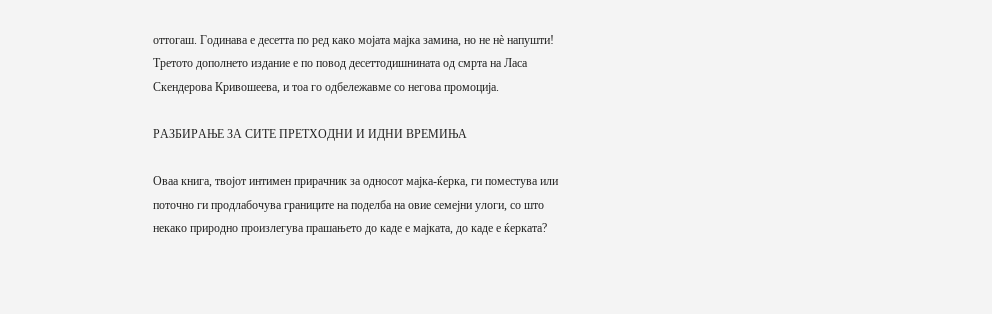оттогаш. Годинава е десетта по ред како мојата мајка замина, но не нѐ напушти! Третото дополнето издание е по повод десеттодишнината од смрта на Ласа Скендерова Кривошеева, и тоа го одбележавме со негова промоција.

РАЗБИРАЊЕ ЗА СИТЕ ПРЕТХОДНИ И ИДНИ ВРЕМИЊА

Оваа книга, твојот интимен прирачник за односот мајка-ќерка, ги поместува или поточно ги продлабочува границите на поделба на овие семејни улоги, со што некако природно произлегува прашањето до каде е мајката, до каде е ќерката?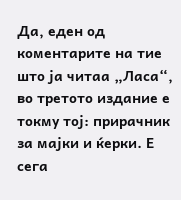Да, еден од коментарите на тие што ја читаа „Ласа“, во третото издание е токму тој: прирачник за мајки и ќерки. Е сега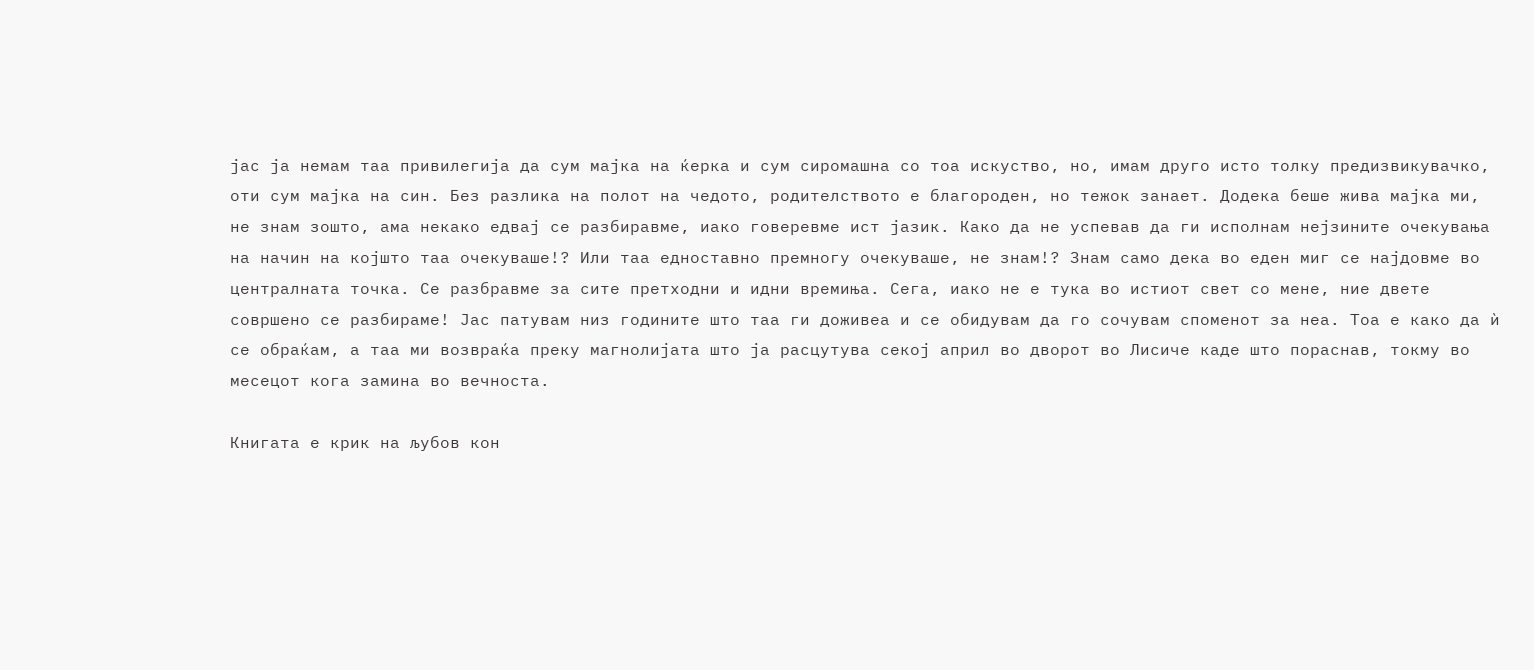јас ја немам таа привилегија да сум мајка на ќерка и сум сиромашна со тоа искуство, но, имам друго исто толку предизвикувачко, оти сум мајка на син. Без разлика на полот на чедото, родителството е благороден, но тежок занает. Додека беше жива мајка ми, не знам зошто, ама некако едвај се разбиравме, иако говеревме ист јазик. Како да не успевав да ги исполнам нејзините очекувања на начин на којшто таа очекуваше!? Или таа едноставно премногу очекуваше, не знам!? Знам само дека во еден миг се најдовме во централната точка. Се разбравме за сите претходни и идни времиња. Сега, иако не е тука во истиот свет со мене, ние двете совршено се разбираме! Јас патувам низ годините што таа ги доживеа и се обидувам да го сочувам споменот за неа. Тоа е како да ѝ се обраќам, а таа ми возвраќа преку магнолијата што ја расцутува секој април во дворот во Лисиче каде што пораснав, токму во месецот кога замина во вечноста.

Книгата е крик на љубов кон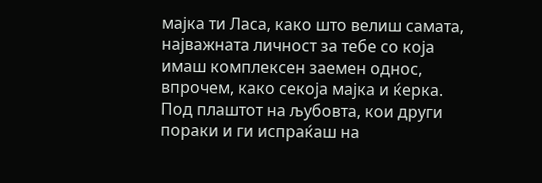мајка ти Ласа, како што велиш самата, најважната личност за тебе со која имаш комплексен заемен однос, впрочем, како секоја мајка и ќерка. Под плаштот на љубовта, кои други пораки и ги испраќаш на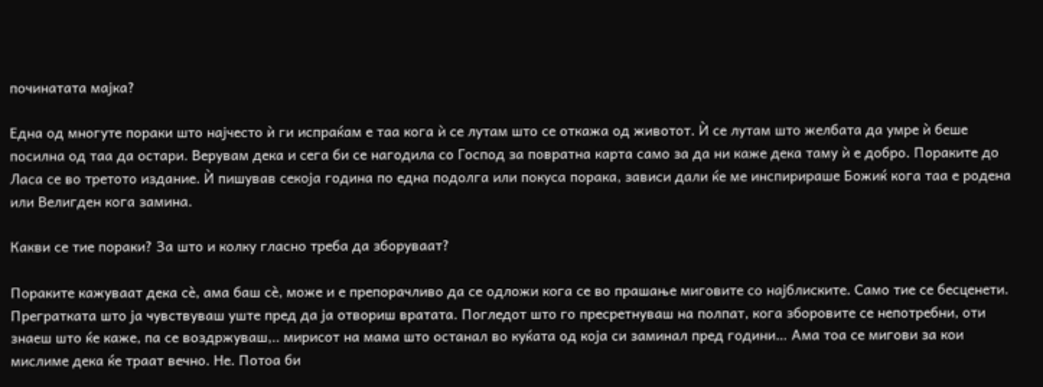починатата мајка?

Една од многуте пораки што најчесто ѝ ги испраќам е таа кога ѝ се лутам што се откажа од животот. Ѝ се лутам што желбата да умре ѝ беше посилна од таа да остари. Верувам дека и сега би се нагодила со Господ за повратна карта само за да ни каже дека таму ѝ е добро. Пораките до Ласа се во третото издание. Ѝ пишував секоја година по една подолга или покуса порака, зависи дали ќе ме инспирираше Божиќ кога таа е родена или Велигден кога замина.

Какви се тие пораки? За што и колку гласно треба да зборуваат?

Пораките кажуваат дека сѐ, ама баш сѐ, може и е препорачливо да се одложи кога се во прашање миговите со најблиските. Само тие се бесценети. Прегратката што ја чувствуваш уште пред да ја отвориш вратата. Погледот што го пресретнуваш на полпат, кога зборовите се непотребни, оти знаеш што ќе каже, па се воздржуваш,.. мирисот на мама што останал во куќата од која си заминал пред години… Ама тоа се мигови за кои мислиме дека ќе траат вечно. Не. Потоа би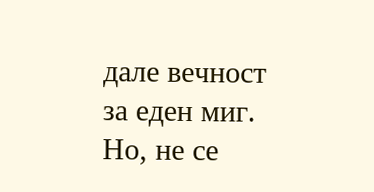дале вечност за еден миг. Но, не се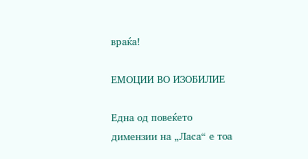враќа!

ЕМОЦИИ ВО ИЗОБИЛИЕ

Една од повеќето димензии на „Ласа“ е тоа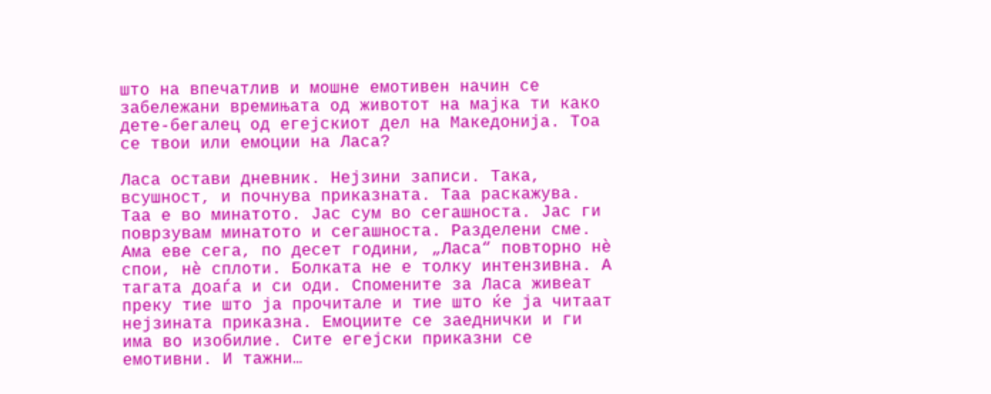што на впечатлив и мошне емотивен начин се забележани времињата од животот на мајка ти како дете-бегалец од егејскиот дел на Македонија. Тоа се твои или емоции на Ласа?

Ласа остави дневник. Нејзини записи. Така, всушност, и почнува приказната. Таа раскажува. Таа е во минатото. Јас сум во сегашноста. Јас ги поврзувам минатото и сегашноста. Разделени сме. Ама еве сега, по десет години, „Ласа“ повторно нѐ спои, нѐ сплоти. Болката не е толку интензивна. А тагата доаѓа и си оди. Спомените за Ласа живеат преку тие што ја прочитале и тие што ќе ја читаат нејзината приказна. Емоциите се заеднички и ги има во изобилие. Сите егејски приказни се емотивни. И тажни…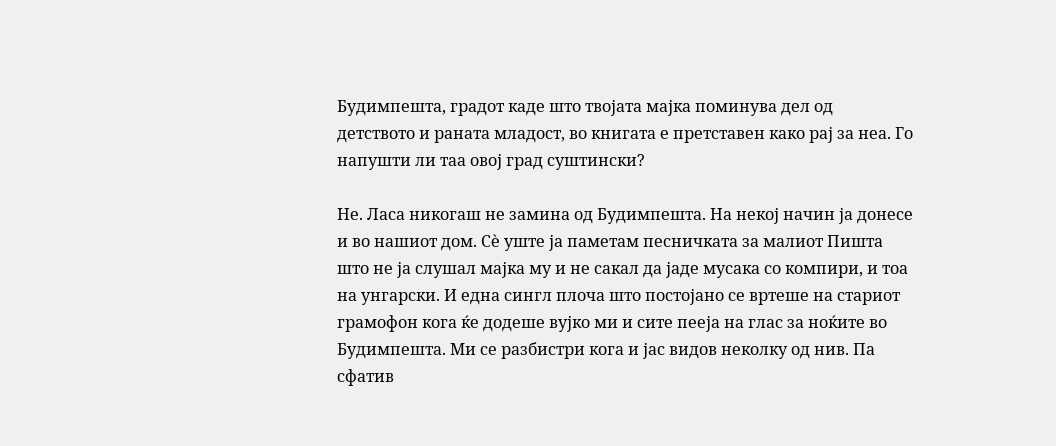Будимпешта, градот каде што твојата мајка поминува дел од детството и раната младост, во книгата е претставен како рај за неа. Го напушти ли таа овој град суштински?

Не. Ласа никогаш не замина од Будимпешта. На некој начин ја донесе и во нашиот дом. Сѐ уште ја паметам песничката за малиот Пишта што не ја слушал мајка му и не сакал да јаде мусака со компири, и тоа на унгарски. И една сингл плоча што постојано се вртеше на стариот грамофон кога ќе додеше вујко ми и сите пееја на глас за ноќите во Будимпешта. Ми се разбистри кога и јас видов неколку од нив. Па сфатив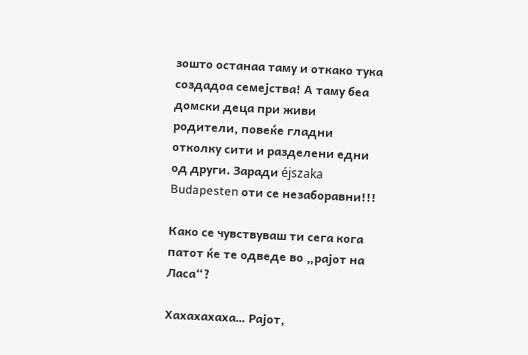зошто останаа таму и откако тука создадоа семејства! А таму беа домски деца при живи родители, повеќе гладни отколку сити и разделени едни од други. Заради éjszaka Budapesten оти се незаборавни!!!

Како се чувствуваш ти сега кога патот ќе те одведе во „рајот на Ласа“?

Хахахахаха… Рајот,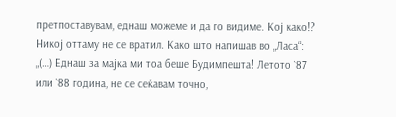претпоставувам, еднаш можеме и да го видиме. Кој како!? Никој оттаму не се вратил. Како што напишав во „Ласа“: „(…) Еднаш за мајка ми тоа беше Будимпешта! Летото `87 или `88 година, не се сеќавам точно,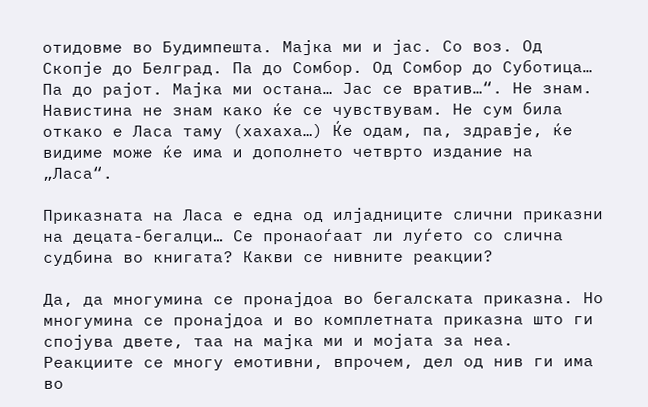отидовме во Будимпешта. Мајка ми и јас. Со воз. Од Скопје до Белград. Па до Сомбор. Од Сомбор до Суботица… Па до рајот. Мајка ми остана… Јас се вратив…“. Не знам. Навистина не знам како ќе се чувствувам. Не сум била откако е Ласа таму (хахаха…) Ќе одам, па, здравје, ќе видиме може ќе има и дополнето четврто издание на „Ласа“.

Приказната на Ласа е една од илјадниците слични приказни на децата-бегалци… Се пронаоѓаат ли луѓето со слична судбина во книгата? Какви се нивните реакции?

Да, да многумина се пронајдоа во бегалската приказна. Но многумина се пронајдоа и во комплетната приказна што ги спојува двете, таа на мајка ми и мојата за неа. Реакциите се многу емотивни, впрочем, дел од нив ги има во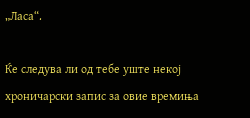„Ласа“.

Ќе следува ли од тебе уште некој хроничарски запис за овие времиња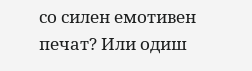со силен емотивен печат? Или одиш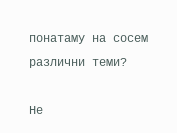понатаму на сосем различни теми?

Не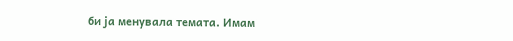би ја менувала темата. Имам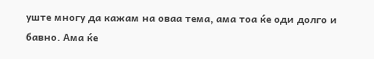уште многу да кажам на оваа тема, ама тоа ќе оди долго и бавно. Ама ќе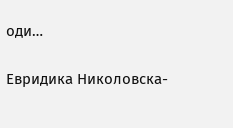оди…

Евридика Николовска-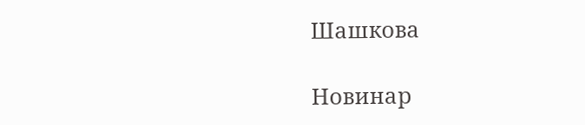Шашкова

Новинар